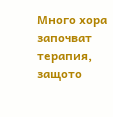Много хора започват терапия, защото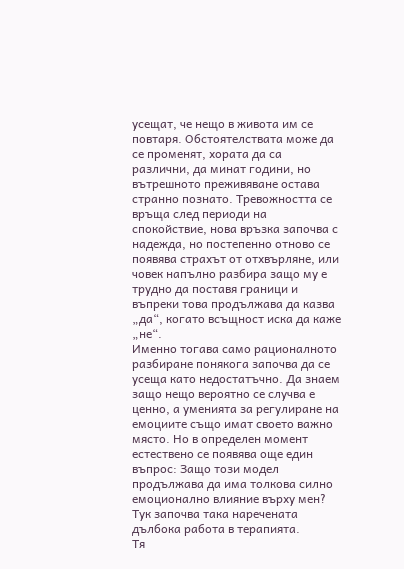усещат, че нещо в живота им се повтаря. Обстоятелствата може да се променят, хората да са различни, да минат години, но вътрешното преживяване остава странно познато. Тревожността се връща след периоди на спокойствие, нова връзка започва с надежда, но постепенно отново се появява страхът от отхвърляне, или човек напълно разбира защо му е трудно да поставя граници и въпреки това продължава да казва „да“, когато всъщност иска да каже „не“.
Именно тогава само рационалното разбиране понякога започва да се усеща като недостатъчно. Да знаем защо нещо вероятно се случва е ценно, а уменията за регулиране на емоциите също имат своето важно място. Но в определен момент естествено се появява още един въпрос: Защо този модел продължава да има толкова силно емоционално влияние върху мен?
Тук започва така наречената дълбока работа в терапията.
Тя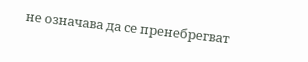не означава да се пренебрегват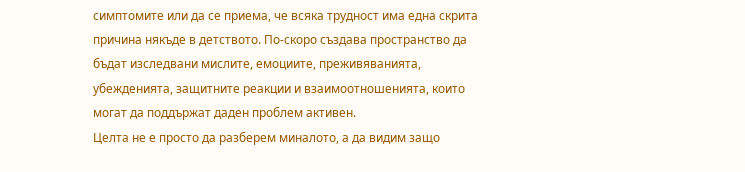симптомите или да се приема, че всяка трудност има една скрита причина някъде в детството. По-скоро създава пространство да бъдат изследвани мислите, емоциите, преживяванията, убежденията, защитните реакции и взаимоотношенията, които могат да поддържат даден проблем активен.
Целта не е просто да разберем миналото, а да видим защо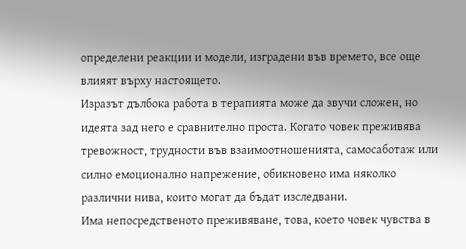определени реакции и модели, изградени във времето, все още влияят върху настоящето.
Изразът дълбока работа в терапията може да звучи сложен, но идеята зад него е сравнително проста. Когато човек преживява тревожност, трудности във взаимоотношенията, самосаботаж или силно емоционално напрежение, обикновено има няколко различни нива, които могат да бъдат изследвани.
Има непосредственото преживяване, това, което човек чувства в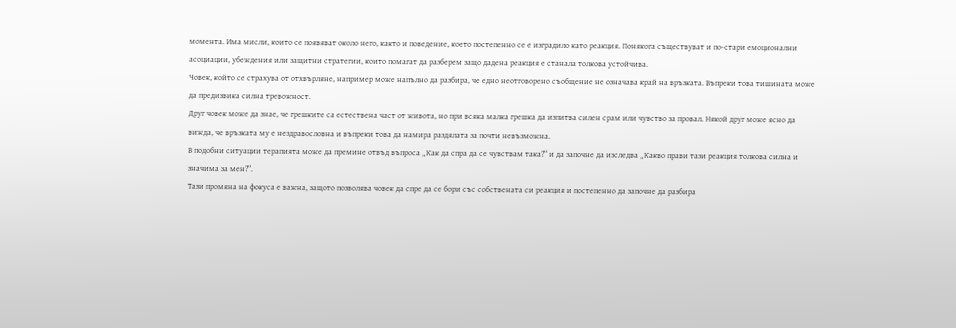момента. Има мисли, които се появяват около него, както и поведение, което постепенно се е изградило като реакция. Понякога съществуват и по-стари емоционални асоциации, убеждения или защитни стратегии, които помагат да разберем защо дадена реакция е станала толкова устойчива.
Човек, който се страхува от отхвърляне, например може напълно да разбира, че едно неотговорено съобщение не означава край на връзката. Въпреки това тишината може да предизвика силна тревожност.
Друг човек може да знае, че грешките са естествена част от живота, но при всяка малка грешка да изпитва силен срам или чувство за провал. Някой друг може ясно да вижда, че връзката му е нездравословна и въпреки това да намира раздялата за почти невъзможна.
В подобни ситуации терапията може да премине отвъд въпроса „Как да спра да се чувствам така?“ и да започне да изследва „Какво прави тази реакция толкова силна и значима за мен?“.
Тази промяна на фокуса е важна, защото позволява човек да спре да се бори със собствената си реакция и постепенно да започне да разбира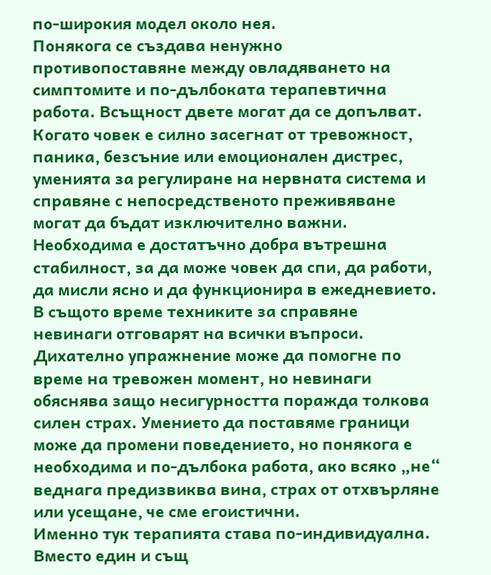по-широкия модел около нея.
Понякога се създава ненужно противопоставяне между овладяването на симптомите и по-дълбоката терапевтична работа. Всъщност двете могат да се допълват.
Когато човек е силно засегнат от тревожност, паника, безсъние или емоционален дистрес, уменията за регулиране на нервната система и справяне с непосредственото преживяване могат да бъдат изключително важни. Необходима е достатъчно добра вътрешна стабилност, за да може човек да спи, да работи, да мисли ясно и да функционира в ежедневието.
В същото време техниките за справяне невинаги отговарят на всички въпроси. Дихателно упражнение може да помогне по време на тревожен момент, но невинаги обяснява защо несигурността поражда толкова силен страх. Умението да поставяме граници може да промени поведението, но понякога е необходима и по-дълбока работа, ако всяко „не“ веднага предизвиква вина, страх от отхвърляне или усещане, че сме егоистични.
Именно тук терапията става по-индивидуална. Вместо един и същ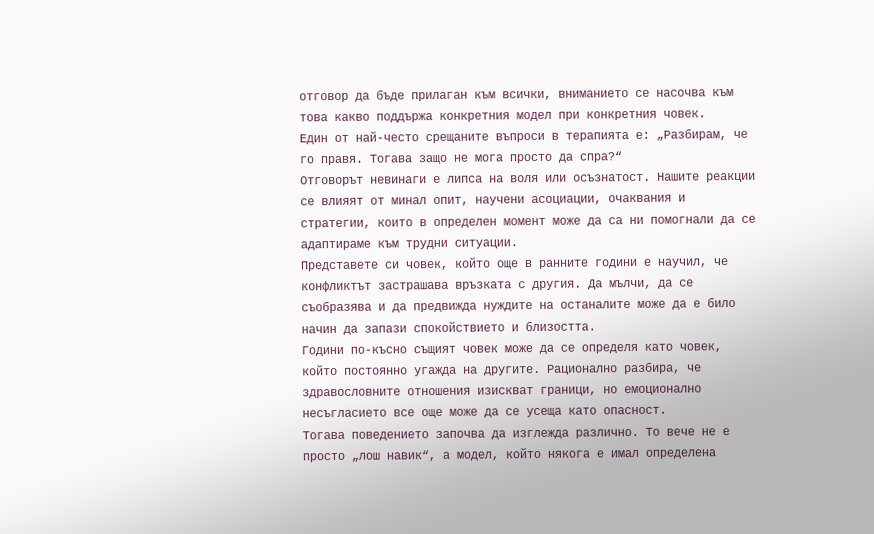отговор да бъде прилаган към всички, вниманието се насочва към това какво поддържа конкретния модел при конкретния човек.
Един от най-често срещаните въпроси в терапията е: „Разбирам, че го правя. Тогава защо не мога просто да спра?“
Отговорът невинаги е липса на воля или осъзнатост. Нашите реакции се влияят от минал опит, научени асоциации, очаквания и стратегии, които в определен момент може да са ни помогнали да се адаптираме към трудни ситуации.
Представете си човек, който още в ранните години е научил, че конфликтът застрашава връзката с другия. Да мълчи, да се съобразява и да предвижда нуждите на останалите може да е било начин да запази спокойствието и близостта.
Години по-късно същият човек може да се определя като човек, който постоянно угажда на другите. Рационално разбира, че здравословните отношения изискват граници, но емоционално несъгласието все още може да се усеща като опасност.
Тогава поведението започва да изглежда различно. То вече не е просто „лош навик“, а модел, който някога е имал определена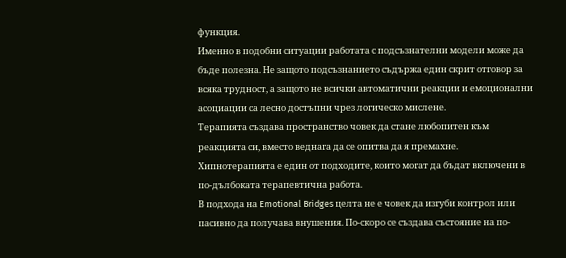функция.
Именно в подобни ситуации работата с подсъзнателни модели може да бъде полезна. Не защото подсъзнанието съдържа един скрит отговор за всяка трудност, а защото не всички автоматични реакции и емоционални асоциации са лесно достъпни чрез логическо мислене.
Терапията създава пространство човек да стане любопитен към реакцията си, вместо веднага да се опитва да я премахне.
Хипнотерапията е един от подходите, които могат да бъдат включени в по-дълбоката терапевтична работа.
В подхода на Emotional Bridges целта не е човек да изгуби контрол или пасивно да получава внушения. По-скоро се създава състояние на по-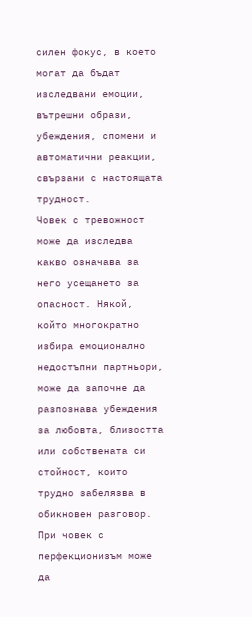силен фокус, в което могат да бъдат изследвани емоции, вътрешни образи, убеждения, спомени и автоматични реакции, свързани с настоящата трудност.
Човек с тревожност може да изследва какво означава за него усещането за опасност. Някой, който многократно избира емоционално недостъпни партньори, може да започне да разпознава убеждения за любовта, близостта или собствената си стойност, които трудно забелязва в обикновен разговор.
При човек с перфекционизъм може да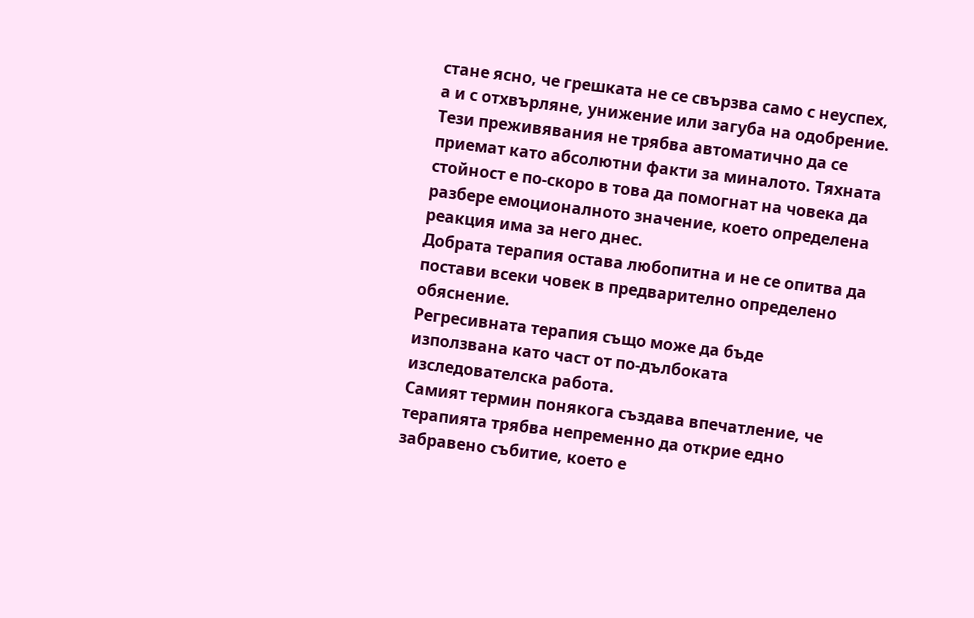стане ясно, че грешката не се свързва само с неуспех, а и с отхвърляне, унижение или загуба на одобрение.
Тези преживявания не трябва автоматично да се приемат като абсолютни факти за миналото. Тяхната стойност е по-скоро в това да помогнат на човека да разбере емоционалното значение, което определена реакция има за него днес.
Добрата терапия остава любопитна и не се опитва да постави всеки човек в предварително определено обяснение.
Регресивната терапия също може да бъде използвана като част от по-дълбоката изследователска работа.
Самият термин понякога създава впечатление, че терапията трябва непременно да открие едно забравено събитие, което е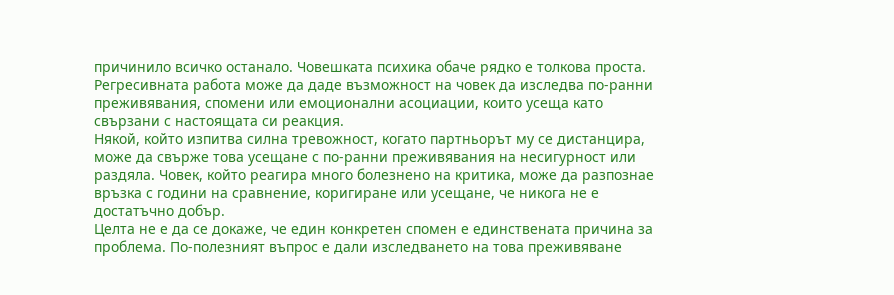причинило всичко останало. Човешката психика обаче рядко е толкова проста.
Регресивната работа може да даде възможност на човек да изследва по-ранни преживявания, спомени или емоционални асоциации, които усеща като свързани с настоящата си реакция.
Някой, който изпитва силна тревожност, когато партньорът му се дистанцира, може да свърже това усещане с по-ранни преживявания на несигурност или раздяла. Човек, който реагира много болезнено на критика, може да разпознае връзка с години на сравнение, коригиране или усещане, че никога не е достатъчно добър.
Целта не е да се докаже, че един конкретен спомен е единствената причина за проблема. По-полезният въпрос е дали изследването на това преживяване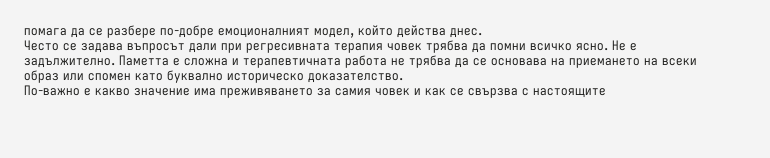помага да се разбере по-добре емоционалният модел, който действа днес.
Често се задава въпросът дали при регресивната терапия човек трябва да помни всичко ясно. Не е задължително. Паметта е сложна и терапевтичната работа не трябва да се основава на приемането на всеки образ или спомен като буквално историческо доказателство.
По-важно е какво значение има преживяването за самия човек и как се свързва с настоящите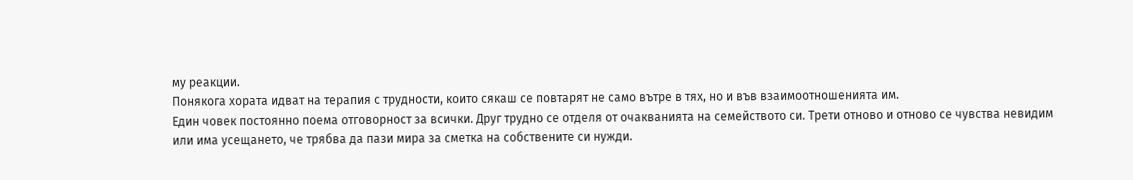му реакции.
Понякога хората идват на терапия с трудности, които сякаш се повтарят не само вътре в тях, но и във взаимоотношенията им.
Един човек постоянно поема отговорност за всички. Друг трудно се отделя от очакванията на семейството си. Трети отново и отново се чувства невидим или има усещането, че трябва да пази мира за сметка на собствените си нужди.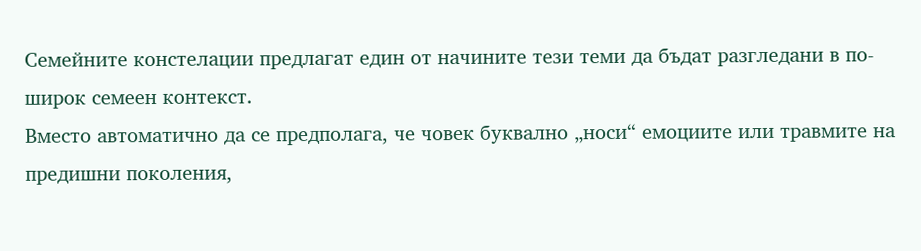Семейните констелации предлагат един от начините тези теми да бъдат разгледани в по-широк семеен контекст.
Вместо автоматично да се предполага, че човек буквално „носи“ емоциите или травмите на предишни поколения,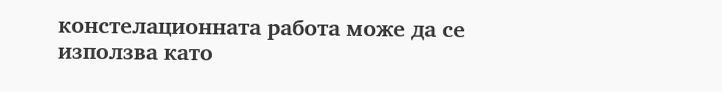констелационната работа може да се използва като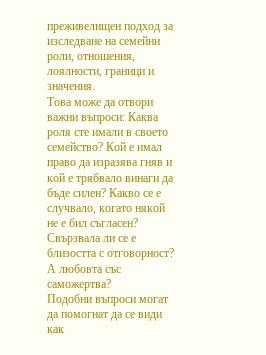преживелищен подход за изследване на семейни роли, отношения, лоялности, граници и значения.
Това може да отвори важни въпроси: Каква роля сте имали в своето семейство? Кой е имал право да изразява гняв и кой е трябвало винаги да бъде силен? Какво се е случвало, когато някой не е бил съгласен? Свързвала ли се е близостта с отговорност? А любовта със саможертва?
Подобни въпроси могат да помогнат да се види как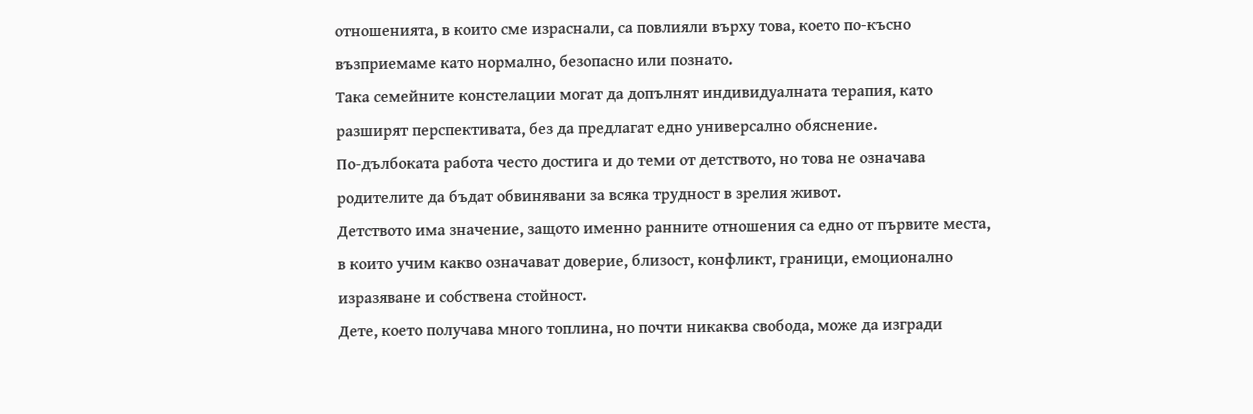отношенията, в които сме израснали, са повлияли върху това, което по-късно възприемаме като нормално, безопасно или познато.
Така семейните констелации могат да допълнят индивидуалната терапия, като разширят перспективата, без да предлагат едно универсално обяснение.
По-дълбоката работа често достига и до теми от детството, но това не означава родителите да бъдат обвинявани за всяка трудност в зрелия живот.
Детството има значение, защото именно ранните отношения са едно от първите места, в които учим какво означават доверие, близост, конфликт, граници, емоционално изразяване и собствена стойност.
Дете, което получава много топлина, но почти никаква свобода, може да изгради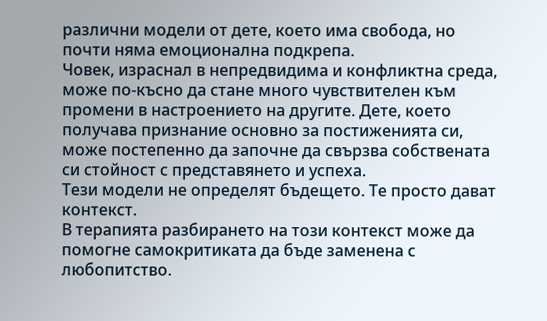различни модели от дете, което има свобода, но почти няма емоционална подкрепа.
Човек, израснал в непредвидима и конфликтна среда, може по-късно да стане много чувствителен към промени в настроението на другите. Дете, което получава признание основно за постиженията си, може постепенно да започне да свързва собствената си стойност с представянето и успеха.
Тези модели не определят бъдещето. Те просто дават контекст.
В терапията разбирането на този контекст може да помогне самокритиката да бъде заменена с любопитство.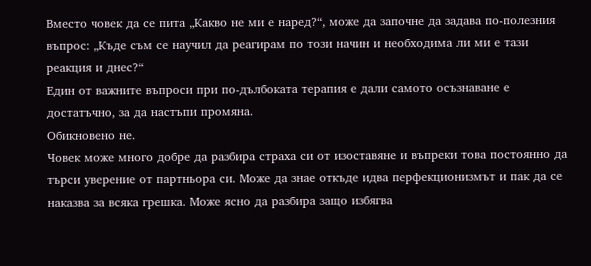Вместо човек да се пита „Какво не ми е наред?“, може да започне да задава по-полезния въпрос: „Къде съм се научил да реагирам по този начин и необходима ли ми е тази реакция и днес?“
Един от важните въпроси при по-дълбоката терапия е дали самото осъзнаване е достатъчно, за да настъпи промяна.
Обикновено не.
Човек може много добре да разбира страха си от изоставяне и въпреки това постоянно да търси уверение от партньора си. Може да знае откъде идва перфекционизмът и пак да се наказва за всяка грешка. Може ясно да разбира защо избягва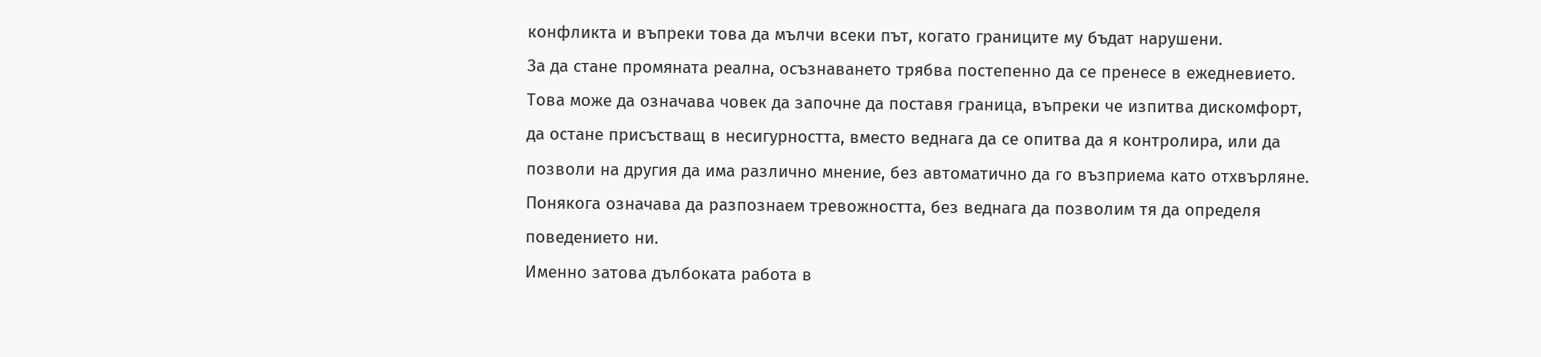конфликта и въпреки това да мълчи всеки път, когато границите му бъдат нарушени.
За да стане промяната реална, осъзнаването трябва постепенно да се пренесе в ежедневието.
Това може да означава човек да започне да поставя граница, въпреки че изпитва дискомфорт, да остане присъстващ в несигурността, вместо веднага да се опитва да я контролира, или да позволи на другия да има различно мнение, без автоматично да го възприема като отхвърляне.
Понякога означава да разпознаем тревожността, без веднага да позволим тя да определя поведението ни.
Именно затова дълбоката работа в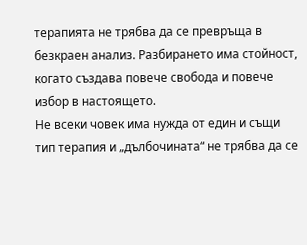терапията не трябва да се превръща в безкраен анализ. Разбирането има стойност, когато създава повече свобода и повече избор в настоящето.
Не всеки човек има нужда от един и същи тип терапия и „дълбочината“ не трябва да се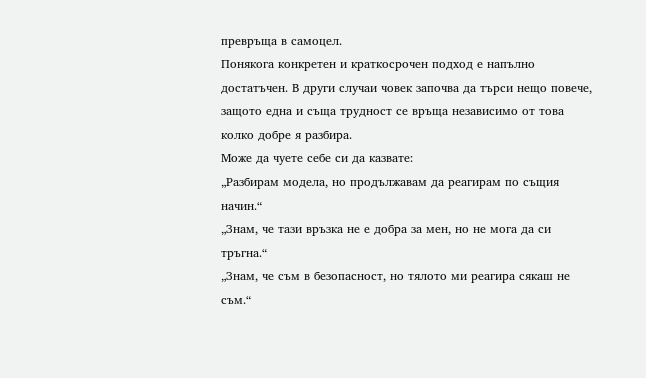превръща в самоцел.
Понякога конкретен и краткосрочен подход е напълно достатъчен. В други случаи човек започва да търси нещо повече, защото една и съща трудност се връща независимо от това колко добре я разбира.
Може да чуете себе си да казвате:
„Разбирам модела, но продължавам да реагирам по същия начин.“
„Знам, че тази връзка не е добра за мен, но не мога да си тръгна.“
„Знам, че съм в безопасност, но тялото ми реагира сякаш не съм.“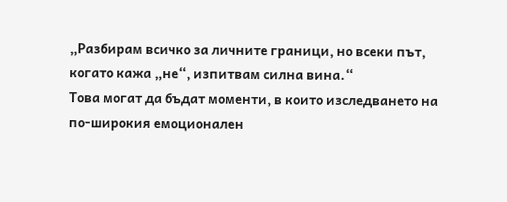„Разбирам всичко за личните граници, но всеки път, когато кажа „не“, изпитвам силна вина.“
Това могат да бъдат моменти, в които изследването на по-широкия емоционален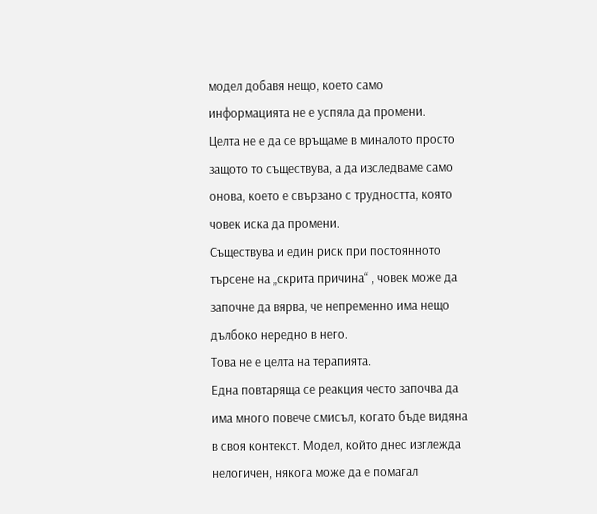модел добавя нещо, което само информацията не е успяла да промени.
Целта не е да се връщаме в миналото просто защото то съществува, а да изследваме само онова, което е свързано с трудността, която човек иска да промени.
Съществува и един риск при постоянното търсене на „скрита причина“ , човек може да започне да вярва, че непременно има нещо дълбоко нередно в него.
Това не е целта на терапията.
Една повтаряща се реакция често започва да има много повече смисъл, когато бъде видяна в своя контекст. Модел, който днес изглежда нелогичен, някога може да е помагал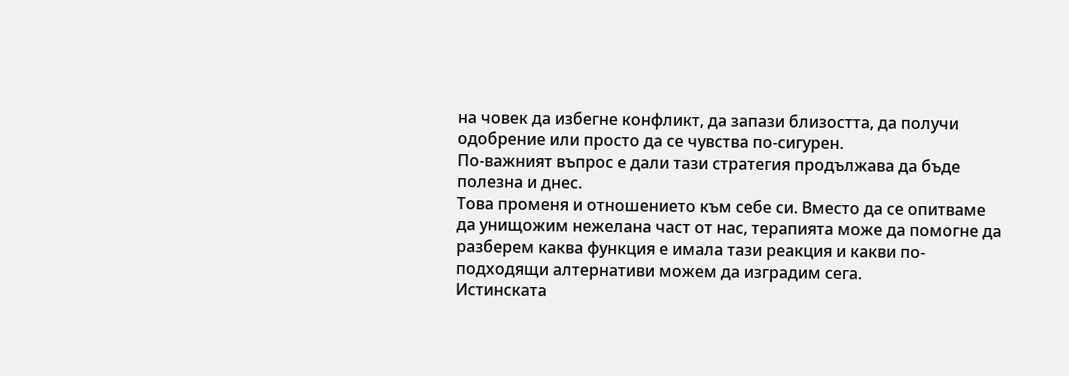на човек да избегне конфликт, да запази близостта, да получи одобрение или просто да се чувства по-сигурен.
По-важният въпрос е дали тази стратегия продължава да бъде полезна и днес.
Това променя и отношението към себе си. Вместо да се опитваме да унищожим нежелана част от нас, терапията може да помогне да разберем каква функция е имала тази реакция и какви по-подходящи алтернативи можем да изградим сега.
Истинската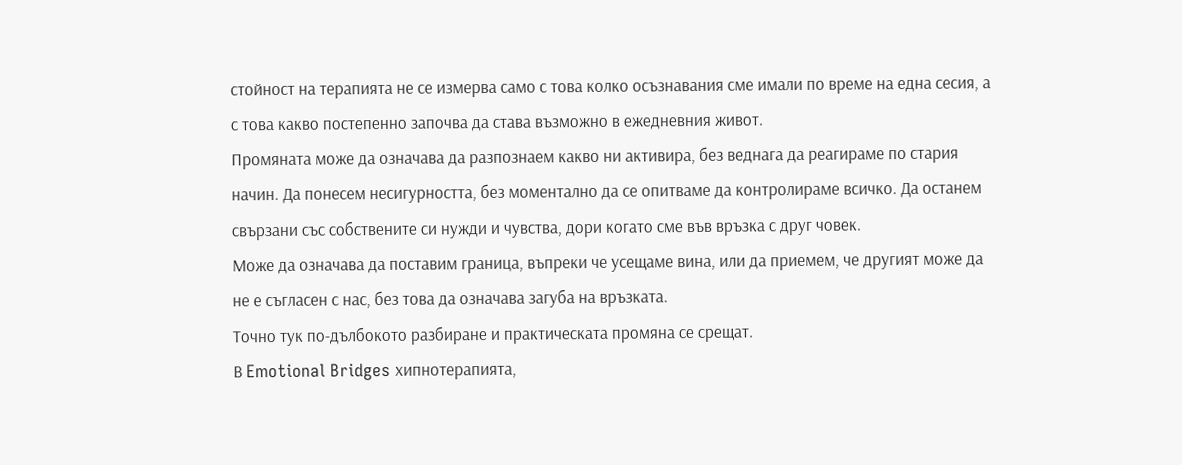стойност на терапията не се измерва само с това колко осъзнавания сме имали по време на една сесия, а с това какво постепенно започва да става възможно в ежедневния живот.
Промяната може да означава да разпознаем какво ни активира, без веднага да реагираме по стария начин. Да понесем несигурността, без моментално да се опитваме да контролираме всичко. Да останем свързани със собствените си нужди и чувства, дори когато сме във връзка с друг човек.
Може да означава да поставим граница, въпреки че усещаме вина, или да приемем, че другият може да не е съгласен с нас, без това да означава загуба на връзката.
Точно тук по-дълбокото разбиране и практическата промяна се срещат.
В Emotional Bridges хипнотерапията,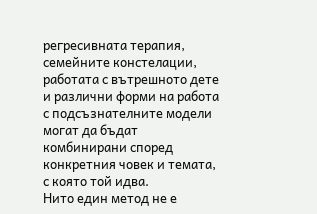регресивната терапия, семейните констелации, работата с вътрешното дете и различни форми на работа с подсъзнателните модели могат да бъдат комбинирани според конкретния човек и темата, с която той идва.
Нито един метод не е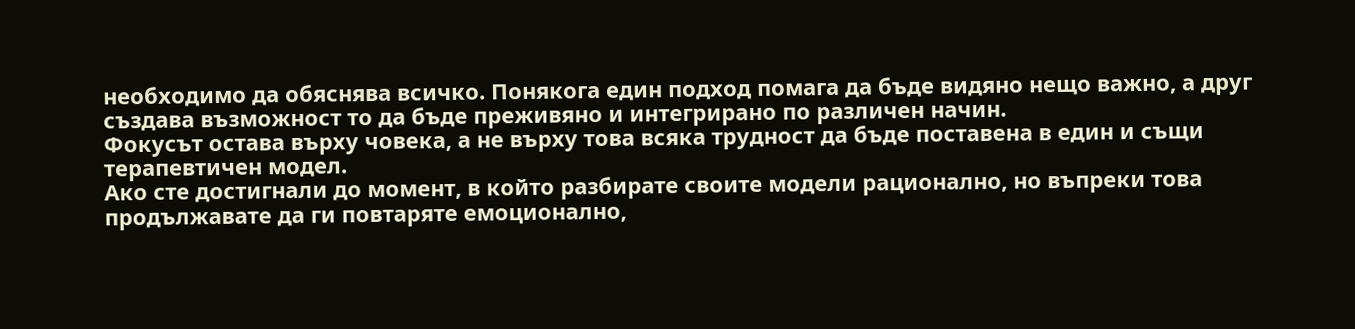необходимо да обяснява всичко. Понякога един подход помага да бъде видяно нещо важно, а друг създава възможност то да бъде преживяно и интегрирано по различен начин.
Фокусът остава върху човека, а не върху това всяка трудност да бъде поставена в един и същи терапевтичен модел.
Ако сте достигнали до момент, в който разбирате своите модели рационално, но въпреки това продължавате да ги повтаряте емоционално,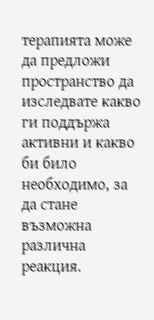терапията може да предложи пространство да изследвате какво ги поддържа активни и какво би било необходимо, за да стане възможна различна реакция.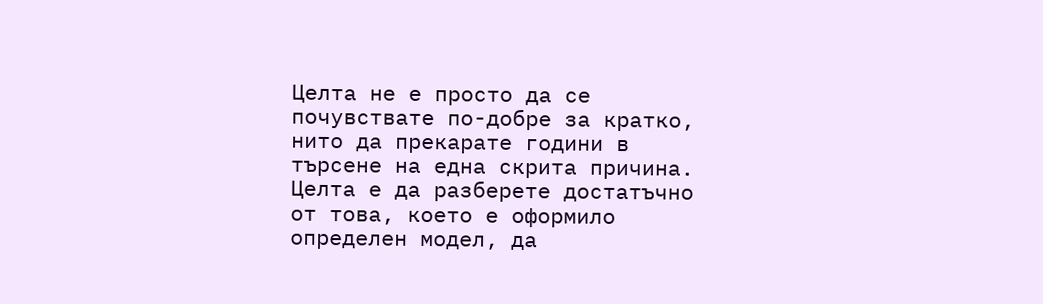Целта не е просто да се почувствате по-добре за кратко, нито да прекарате години в търсене на една скрита причина.
Целта е да разберете достатъчно от това, което е оформило определен модел, да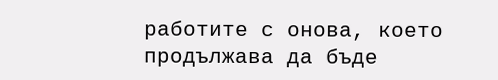работите с онова, което продължава да бъде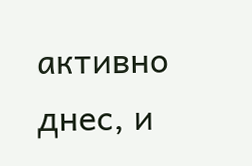активно днес, и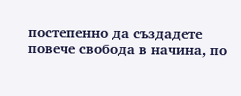постепенно да създадете повече свобода в начина, по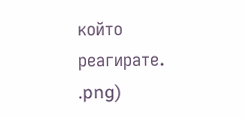който реагирате.
.png)